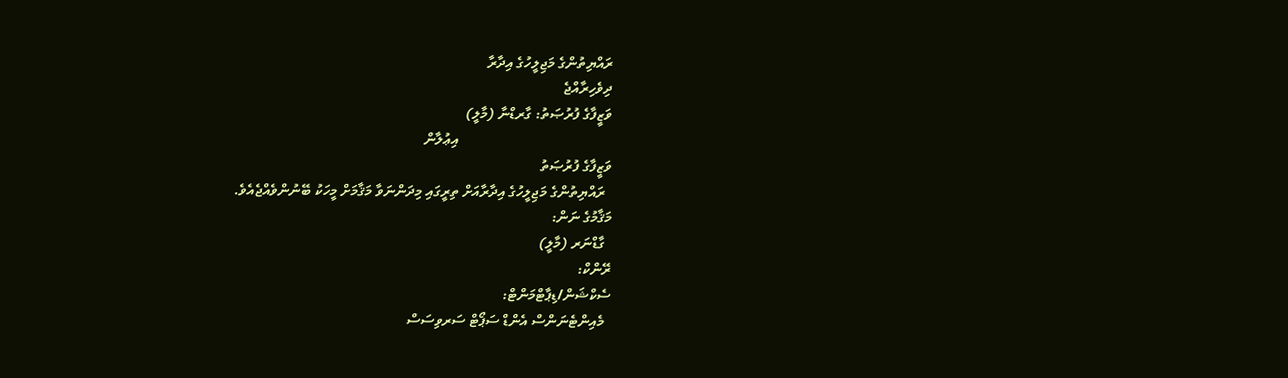ރައްޔިތުންގެ މަޖިލީހުގެ އިދާރާ
ދިވެހިރާއްޖެ
ވަޒީފާގެ ފުރުޞަތު: ގާރޑްނާ (މާލީ)
                                          އިޢުލާން
ވަޒީފާގެ ފުރުޞަތު
  ރައްޔިތުންގެ މަޖިލީހުގެ އިދާރާއަށް ތިރީގައި މިދަންނަވާ މަޤާމަށް މީހަކު ބޭނުންވެއްޖެއެވެ.
މަޤާމުގެ ނަން:
  ގާޑްނަރ (މާލީ)
ރޭންކް:
ސެކްޝަން/ޑިޕާޓްމަންޓް:
  މެއިންޓެނަންސް އެންޑް ސަޕޯޓް ސަރވިސަސް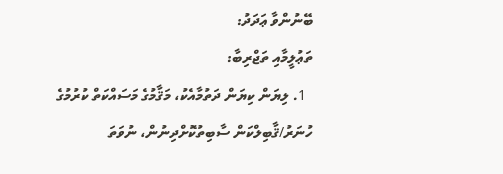ބޭނުންވާ ޢަދަދު:
ތަޢުލީމާއި ތަޖްރިބާ:
  1. ލިޔަން ކިޔަން ދަތުމާއެކު، މަޤާމުގެ މަސައްކަތް ކުރުމުގެ ހުނަރު/ޤާބިލްކަން ސާބިތުކޮށްދިނުން، ނުވަތަ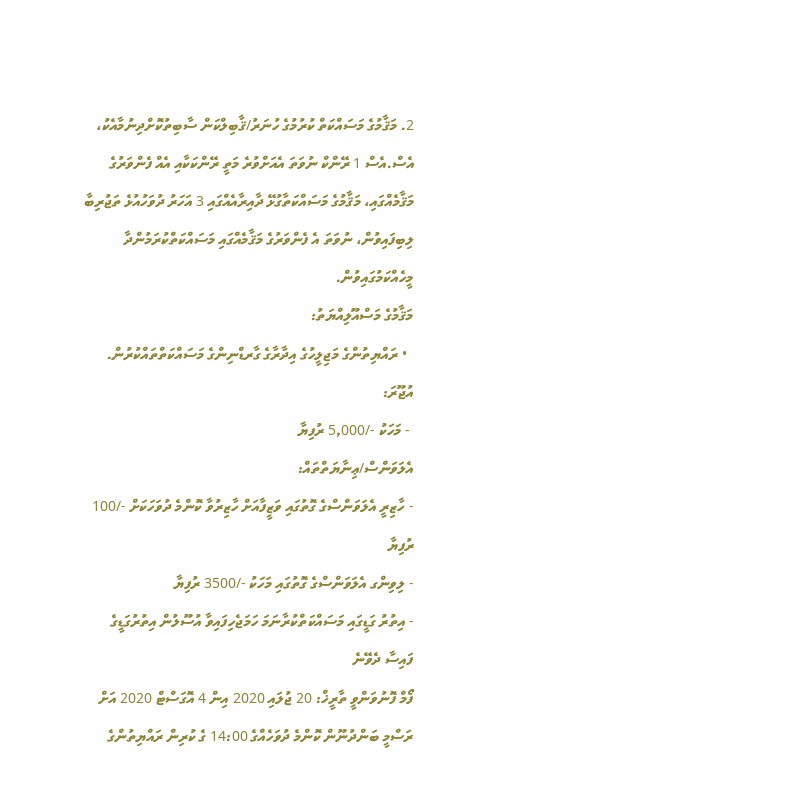2. މަޤާމުގެ މަސައްކަތް ކުރުމުގެ ހުނަރު/ޤާބިލްކަން ސާބިތުކޮށްދިނުމާއެކު، އެސް.އެސް 1 ރޭންކް ނުވަތަ އެއަށްވުރެ މަތީ ރޭންކަކާއި އެއް ފެންވަރުގެ މަޤާމެއްގައި، މަޤާމުގެ މަސައްކަތާގުޅޭ ދާއިރާއެއްގައި 3 އަހަރު ދުވަހުއުޅެ ތަޖުރިބާ ލިބިފައިވުން، ނުވަތަ އެ ފެންވަރުގެ މަޤާމެއްގައި މަސައްކަތްކުރަމުންދާ މީހެއްކަމުގައިވުން.
މަޤާމުގެ މަސްއޫލިއްޔަތު:
  • ރައްޔިތުންގެ މަޖިލީހުގެ އިދާރާގެ ގާރޑްނިންގެ މަސައްކަތްތައްކުރުން.
އުޖޫރަ:
 - މަހަކު -/5,000 ރުފިޔާ
އެލަވަންސް/ޢިނާޔަތްތައް:
- ހާޒިރީ އެލަވަންސްގެ ގޮތުގައި ވަޒީފާއަށް ހާޒިރުވާ ކޮންމެ ދުވަހަކަށް -/100 ރުފިޔާ
- ލިވިންގ އެލަވަންސްގެ ގޮތުގައި މަހަކު -/3500 ރުފިޔާ
- އިތުރު ގަޑީގައި މަސައްކަތްކުރާނަމަ ހަމަޖެހިފައިވާ އުސޫލުން އިތުރުގަޑީގެ ފައިސާ ދެވޭނެ
ފޯމް ފޮނުވަންވީ ތާރީޚް: 20 ޖުލައި 2020 އިން 4 އޮގަސްޓް 2020 އަށް ރަސްމީ ބަންދުނޫން ކޮންމެ ދުވަހެއްގެ 14:00 ގެ ކުރިން ރައްޔިތުންގެ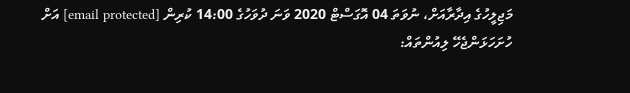މަޖިލީހުގެ އިދާރާއަށް، ނުވަތަ 04 އޮގަސްޓް 2020 ވަނަ ދުވަހުގެ 14:00 ކުރިން [email protected] އަށް
ހުށަހަޅަންޖެހޭ ލިއުންތައް: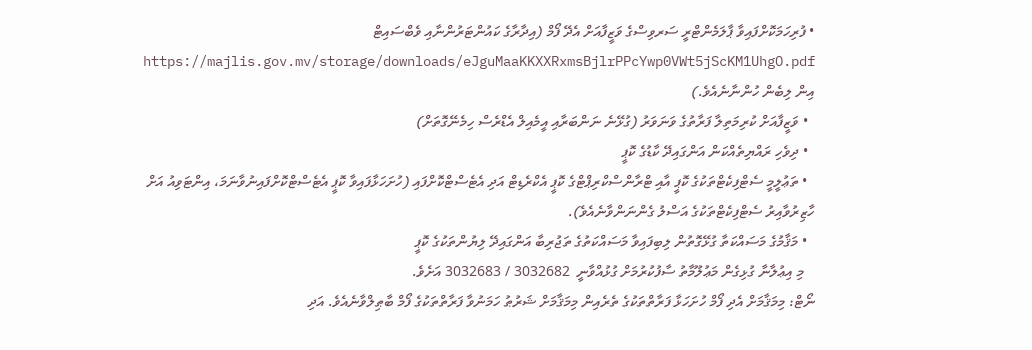• ފުރިހަމަކޮށްފައިވާ ޕާލަމެންޓްރީ ސަރވިސްގެ ވަޒީފާއަށް އެދޭ ފޯމް (އިދާރާގެ ކައުންޓަރުންނާއި ވެބްސައިޓް https://majlis.gov.mv/storage/downloads/eJguMaaKKXXRxmsBjlrPPcYwp0VWt5jScKM1UhgO.pdf އިން ލިބެން ހުންނާނެއެވެ.)
  • ވަޒީފާއަށް ކުރިމަތިލާ ފަރާތުގެ ވަނަވަރު (ގުޅޭނެ ނަންބަރާއި އީމެއިލް އެޑްރެސް ހިމެނޭގޮތަށް)
  • ދިވެހި ރައްޔިތެއްކަން އަންގައިދޭ ކާޑުގެ ކޮޕީ
  • ތަޢުލީމީ ސެޓްފިކެޓްތަކުގެ ކޮޕީ އާއި ޓްރާންސްކްރިޕްޓްގެ ކޮޕީ އެކްރެޑިޓް އަދި އެޓެސްޓްކޮށްފައި (ހުށަހަޅާފައިވާ ކޮޕީ އެޓެސްޓްކޮށްފައިނުވާނަމަ، އިންޓަވިއު އަށް ހާޒިރުވާއިރު ސެޓްފިކެޓްތަކުގެ އަސްލު ގެންނަންވާނެއެވެ).
  • މަޤާމުގެ މަސައްކަތާ ގުޅޭގޮތުން ލިބިފައިވާ މަސައްކަތުގެ ތަޖުރިބާ އަންގައިދޭ ލިޔުންތަކުގެ ކޮޕީ
   މި އިޢުލާނާ ގުޅިގެން މަޢުލޫމާތު ސާފުކުރުމަށް ގުޅުއްވާނީ  3032682 / 3032683 އަށެވެ.
ނޯޓް: މިމަޤާމަށް އެދި ފޯމް ހުށަހަޅާ ފަރާތްތަކުގެ ތެރެއިން މިމަޤާމަށް ޝަރުޠު ހަމަނުވާ ފަރާތްތަކުގެ ފޯމް ބާޠިލްވާނެއެވެ. އަދި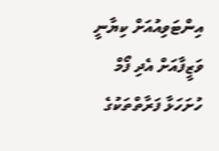އިންޓަވިއުއަށް ކިޔާނީ ވަޒީފާއަށް އެދި ފޯމް ހުށަހަޅާ ފަރާތްތަކުގެ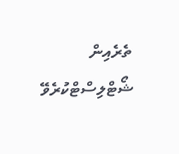ތެރެއިން ޝޯޓްލިސްޓްކުރެވޭ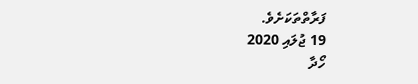ފަރާތްތަކަށެވެ.
19 ޖުލައި 2020
ހޯދާ